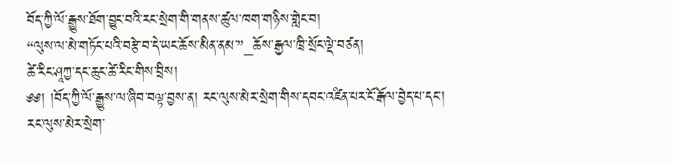བོད་ཀྱི་ལོ་རྒྱུས་ཐོག་བྱུང་བའི་རང་སྲེག་གི་གནས་ཚུལ་ཁག་གཉིས་གླེང་བ།
“ལུས་ལ་མེ་གཏོང་པའི་བརྩེ་བ་དེ་ཡང་ཆོས་མིན་ནམ་”_ཆོས་རྒྱལ་ཁྲི་སྲོང་ལྡེ་བཙན།
ཚེ་རིང་ཤཱཀྱ་དང་ཆུང་ཚེ་རིང་གིས་བྲིས།
༅༅། །བོད་ཀྱི་ལོ་རྒྱུས་ལ་ཞིབ་བལྟ་བྱས་ན། རང་ལུས་མེར་སྲེག་གིས་དབང་འཛིན་པར་ངོ་རྒོལ་བྱེད་པ་དང་། རང་ལུས་མེར་སྲེག་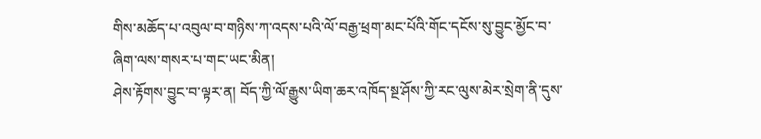གིས་མཆོད་པ་འབུལ་བ་གཉིས་ཀ་འདས་པའི་ལོ་བརྒྱ་ཕྲག་མང་པོའི་གོང་དངོས་སུ་བྱུང་མྱོང་བ་ཞིག་ལས་གསར་པ་གང་ཡང་མིན།
ཤེས་རྟོགས་བྱུང་བ་ལྟར་ན། བོད་ཀྱི་ལོ་རྒྱུས་ཡིག་ཆར་འཁོད་སྔ་ཤོས་ཀྱི་རང་ལུས་མེར་སྲེག་ནི་དུས་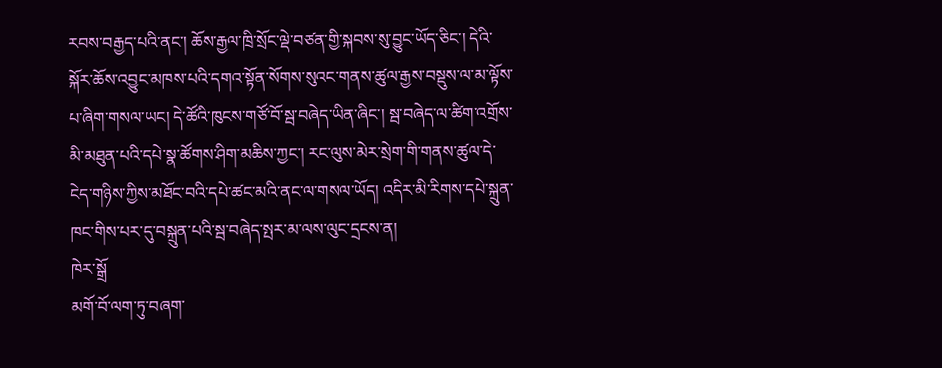རབས་བརྒྱད་པའི་ནང་། ཆོས་རྒྱལ་ཁྲི་སྲོང་ལྡེ་བཙན་གྱི་སྐབས་སུ་བྱུང་ཡོད་ཅིང་། དེའི་སྐོར་ཆོས་འབྱུང་མཁས་པའི་དགའ་སྟོན་སོགས་སུའང་གནས་ཚུལ་རྒྱས་བསྡུས་ལ་མ་ལྟོས་པ་ཞིག་གསལ་ཡང། དེ་ཚོའི་ཁུངས་གཙོ་བོ་སྦ་བཞེད་ཡིན་ཞིང་། སྦ་བཞེད་ལ་ཚིག་འགྲོས་མི་མཐུན་པའི་དཔེ་སྣ་ཚོགས་ཤིག་མཆིས་ཀྱང་། རང་ལུས་མེར་སྲེག་གི་གནས་ཚུལ་དེ་ངེད་གཉིས་ཀྱིས་མཐོང་བའི་དཔེ་ཚང་མའི་ནང་ལ་གསལ་ཡོད། འདིར་མི་རིགས་དཔེ་སྐྲུན་ཁང་གིས་པར་དུ་བསྐྲུན་པའི་སྦ་བཞེད་སྤར་མ་ལས་ལུང་དྲངས་ན།
ཁེར་སྒྲོ
མགོ་བོ་ལག་ཏུ་བཞག་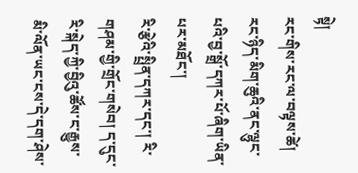སྟེ།
རང་གིས་རང་ལ་བལྟས་ཚེ།
རང་ཉིད་མིག་ཆུའི་ནང་ལྷུང་པའི་བྱ་སྒྲོ་དཀར་པོ་ཞིག་ཡིན་པར་མཐོང་།
རི་རྩེའི་སྤྲིན་དཀར་དང་། རི་གཤམ་གྱི་གྲོང་གསེབ། ད་དུང་རི་སྐེད་ཀྱི་བྱིའུ་ཚོས་ང་རྒྱུས་མི་ལོན་ཡང་ངས་དེ་དག་ཤེས་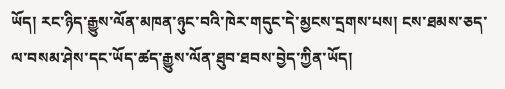ཡོད། རང་ཉིད་རྒྱུས་ལོན་མཁན་ཉུང་བའི་ཁེར་གདུང་དེ་མྱངས་དྲགས་པས། ངས་ཐམས་ཅད་ལ་བསམ་ཤེས་དང་ཡོད་ཚད་རྒྱུས་ལོན་ཐུབ་ཐབས་བྱེད་ཀྱིན་ཡོད།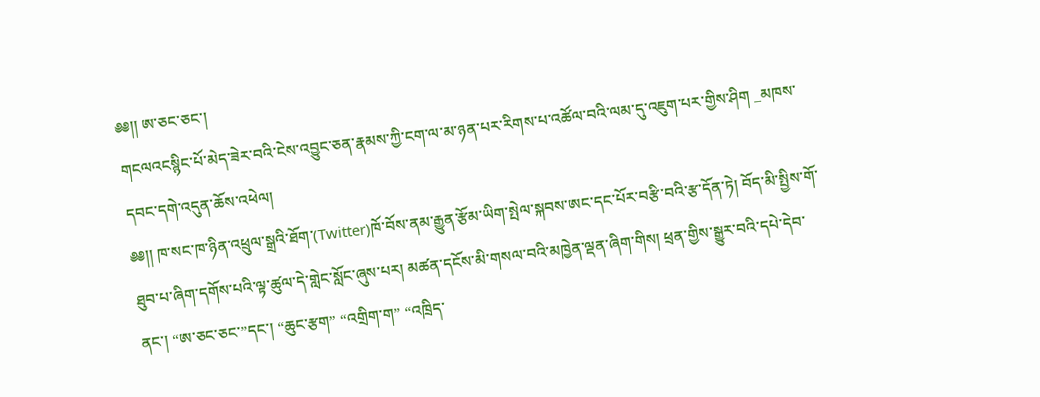༅༅།། ཨ་ཅང་ཅང་།
གངལའངསྙིང་པོ་མེད་ཟེར་བའི་ངེས་འབྱུང་ཅན་རྣམས་ཀྱི་ངག་ལ་མ་ཉན་པར་རིགས་པ་འཚོལ་བའི་ལམ་དུ་འཇུག་པར་གྱིས་ཤིག _མཁས་དབང་དགེ་འདུན་ཆོས་འཕེལ།
༅༅།། ཁ་སང་ཁ་ཉིན་འཕྲུལ་སྒྲའི་ཐོག་(Twitter)ཁོ་བོས་ནམ་རྒྱུན་རྩོམ་ཡིག་སྤེལ་སྐབས་ཨང་དང་པོར་བརྩི་བའི་རྩ་དོན་ཏེ། བོད་མི་སྤྱིས་གོ་ཐུབ་པ་ཞིག་དགོས་པའི་ལྟ་ཚུལ་དེ་གླེང་སློང་ཞུས་པར། མཚན་དངོས་མི་གསལ་བའི་མཁྱེན་ལྡན་ཞིག་གིས། ཕྲན་གྱིས་སྒྱུར་བའི་དཔེ་དེབ་ནང་། “ཨ་ཅང་ཅང་”དང་། “ཆུང་རྩག” “འགྲིག་ག” “འཁྲིད་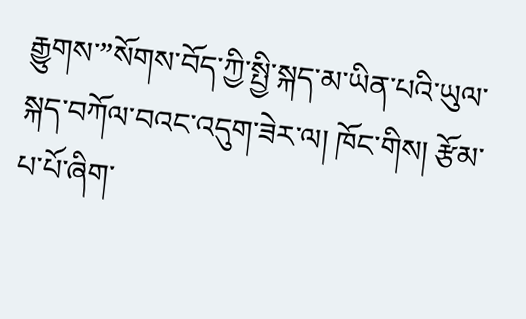རྒྱུགས་”སོགས་བོད་ཀྱི་སྤྱི་སྐད་མ་ཡིན་པའི་ཡུལ་སྐད་བཀོལ་བའང་འདུག་ཟེར་ལ། ཁོང་གིས། རྩོམ་པ་པོ་ཞིག་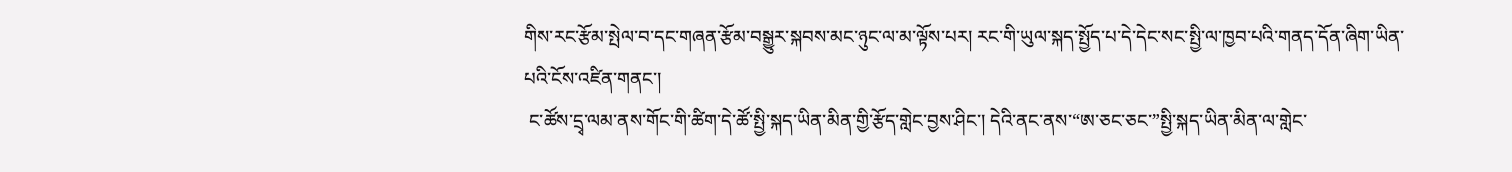གིས་རང་རྩོམ་སྤེལ་བ་དང་གཞན་རྩོམ་བསྒྱུར་སྐབས་མང་ཉུང་ལ་མ་ལྟོས་པར། རང་གི་ཡུལ་སྐད་སྤྱོད་པ་དེ་དེང་སང་སྤྱི་ལ་ཁྱབ་པའི་གནད་དོན་ཞིག་ཡིན་པའི་ངོས་འཛིན་གནང་།
 ང་ཚོས་དྲྭ་ལམ་ནས་གོང་གི་ཚིག་དེ་ཚོ་སྤྱི་སྐད་ཡིན་མིན་གྱི་རྩོད་གླེང་བྱས་ཤིང་། དེའི་ནང་ནས་“ཨ་ཅང་ཅང་”སྤྱི་སྐད་ཡིན་མིན་ལ་གླེང་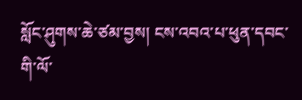སློང་ཤུགས་ཆེ་ཙམ་བྱས། ངས་འབའ་པ་ཕུན་དབང་གི་ལོ་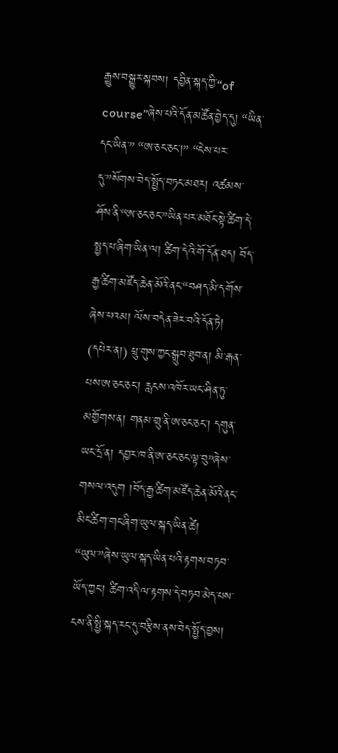རྒྱུས་བསྒྱུར་སྐབས། དབྱིན་སྐད་ཀྱི་“of course”ཞེས་པའི་དོན་མཚོན་བྱེད་དུ། “ཡིན་དང་ཡིན་” “ཨ་ཅང་ཅང་།” “ངེས་པར་དུ་”སོགས་བེད་སྤྱོད་བཏང་མཐར། འཚམས་ཤོས་ནི་“ཨ་ཅང་ཅང་”ཡིན་པར་མཐོང་སྟེ་ཚིག་དེ་སྤྱད་པ་ཞིག་ཡིན་ལ། ཚིག་དེའི་གོ་དོན་ཐད། བོད་རྒྱ་ཚིག་མཛོད་ཆེན་མོའི་ནང་“བཤད་མི་དགོས་ཞེས་པའམ། ལོས་བདེན་ཟེར་བའི་དོན་ཏེ། (དཔེར་ན།) ཕྲུ་གུས་ཀྱང་སྒྲུབ་ཐུབ་ན། མི་རྒན་པས་ཨ་ཅང་ཅང་། རླངས་འཁོར་ཡང་ཤིན་ཏུ་མགྱོགས་ན། གནམ་གྲུ་ནི་ཨ་ཅང་ཅང་། དགུན་ཡང་དྲོ་ན། དབྱར་ཁ་ནི་ཨ་ཅང་ཅང་ལྟ་བུ”ཞེས་གསལ་འདུག །བོད་རྒྱ་ཚིག་མཛོད་ཆེན་མོའི་ནང་མིང་ཚིག་གང་ཞིག་ཡུལ་སྐད་ཡིན་ཚེ། “ཡུལ་”ཞེས་ཡུལ་སྐད་ཡིན་པའི་རྟགས་བཏབ་ཡོད་ཀྱང་། ཚིག་འདི་ལ་རྟགས་དེ་བཏབ་མེད་པས་ངས་ནི་སྤྱི་སྐད་རང་དུ་བརྩིས་ནས་བེད་སྤྱོད་བྱས།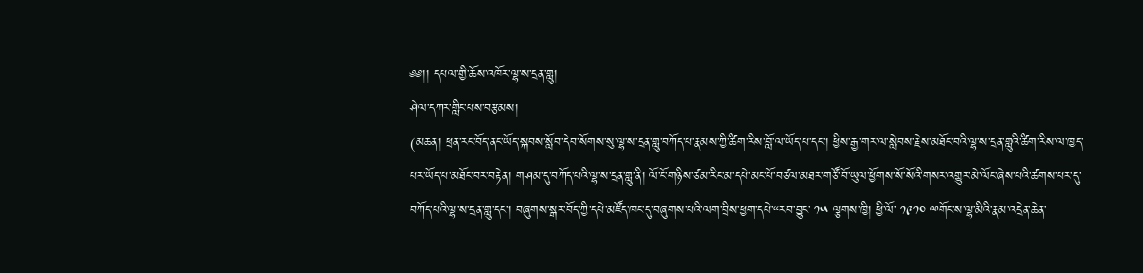༅༅།། དཔལ་གྱི་ཆོས་འཁོར་ལྷ་ས་དྲན་གླུ།
ཤེལ་དཀར་གླིང་པས་བརྩམས།
(མཆན། ཕྲན་རང་བོད་ནང་ཡོད་སྐབས་སློབ་དེབ་སོགས་སུ་ལྷ་ས་དྲན་གླུ་བཀོད་པ་རྣམས་ཀྱི་ཚིག་རིས་བློ་ལ་ཡོད་པ་དང་། ཕྱིས་རྒྱ་གར་ལ་སླེབས་རྗེས་མཐོང་བའི་ལྷ་ས་དྲན་གླུའི་ཚིག་རིས་ལ་ཁྱད་པར་ཡོད་པ་མཐོང་བར་བརྟེན། གཤམ་དུ་བཀོད་པའི་ལྷ་ས་དྲན་གླུ་ནི། ལོ་ངོ་གཉིས་ཙམ་རིང་མ་དཔེ་མང་པོ་བཙལ་མཐར་གཙོ་བོ་ཡུལ་ཕྱོགས་སོ་སོའི་གསར་འགྱུར་མེ་ལོང་ཞེས་པའི་ཚགས་པར་དུ་བཀོད་པའི་ལྷ་ས་དྲན་གླུ་དང་། བཞུགས་སྒར་བོད་ཀྱི་དཔེ་མཛོད་ཁང་དུ་བཞུགས་པའི་ལག་བྲིས་ཕྱག་དཔེ་“རབ་བྱུང་ ༡༥ ལྕགས་ཁྱི། ཕྱི་ལོ་ ༡༩༡༠ ྋགོང་ས་ལྷ་མིའི་རྣམ་འདྲེན་ཆེན་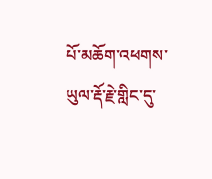པོ་མཆོག་འཕགས་ཡུལ་རྡོ་རྗེ་གླིང་དུ་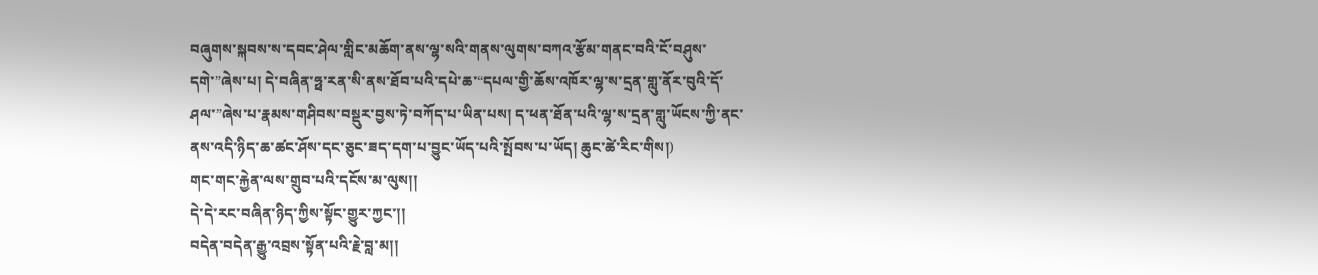བཞུགས་སྐབས་ས་དབང་ཤེལ་གླིང་མཆོག་ནས་ལྷ་སའི་གནས་ལུགས་བཀའ་རྩོམ་གནང་བའི་ངོ་བཤུས་དགེ་”ཞེས་པ། དེ་བཞིན་ཧྥ་རན་སི་ནས་ཐོབ་པའི་དཔེ་ཆ་“དཔལ་གྱི་ཆོས་འཁོར་ལྷ་ས་དྲན་གླུ་ནོར་བུའི་དོ་ཤལ་”ཞེས་པ་རྣམས་གཤིབས་བསྡུར་བྱས་ཏེ་བཀོད་པ་ཡིན་པས། ད་ཕན་ཐོན་པའི་ལྷ་ས་དྲན་གླུ་ཡོངས་ཀྱི་ནང་ནས་འདི་ཉིད་ཆ་ཚང་ཤོས་དང་ཅུང་ཟད་དག་པ་བྱུང་ཡོད་པའི་སྤོབས་པ་ཡོད། ཆུང་ཚེ་རིང་གིས།)
གང་གང་རྐྱེན་ལས་གྲུབ་པའི་དངོས་མ་ལུས།།
དེ་དེ་རང་བཞིན་ཉིད་ཀྱིས་སྟོང་གྱུར་ཀྱང་།།
བདེན་བདེན་རྒྱུ་འབྲས་སྟོན་པའི་རྗེ་བླ་མ།།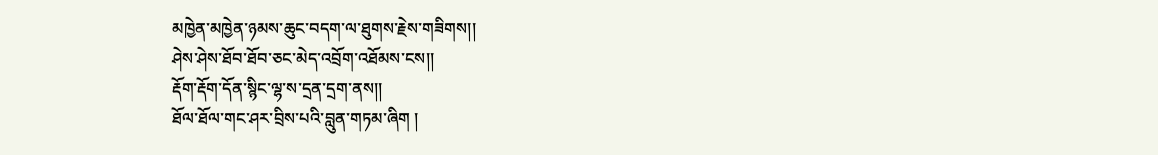མཁྱེན་མཁྱེན་ཉམས་ཆུང་བདག་ལ་ཐུགས་རྗེས་གཟིགས།།
ཤེས་ཤེས་ཐོབ་ཐོབ་ཅང་མེད་འབྲོག་འཐོམས་ངས།།
རྡོག་རྡོག་དོན་སྙིང་ལྷ་ས་དྲན་དྲག་ནས།།
ཐོལ་ཐོལ་གང་ཤར་བྲིས་པའི་བླུན་གཏམ་ཞིག །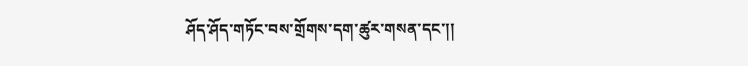ཤོད་ཤོད་གཏོང་བས་གྲོགས་དག་ཚུར་གསན་དང་།།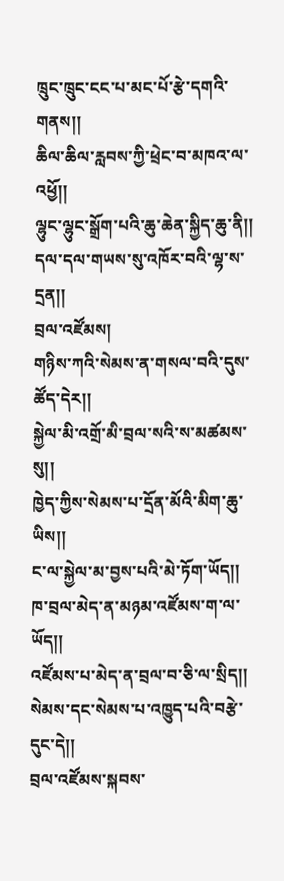ཁྲུང་ཁྲུང་ངང་པ་མང་པོ་རྩེ་དགའི་གནས།།
ཆིལ་ཆིལ་རླབས་ཀྱི་ཕྲེང་བ་མཁའ་ལ་འཕྱོ།།
ལྷུང་ལྷུང་སྒྲོག་པའི་ཆུ་ཆེན་སྐྱིད་ཆུ་ནི།།
དལ་དལ་གཡས་སུ་འཁོར་བའི་ལྷ་ས་དྲན།།
བྲལ་འཛོམས།
གཉིས་ཀའི་སེམས་ན་གསལ་བའི་དུས་ཚོད་དེར།།
སྐྱེལ་མི་འགྲོ་མི་བྲལ་སའི་ས་མཚམས་སུ།།
ཁྱེད་ཀྱིས་སེམས་པ་དྲོན་མོའི་མིག་ཆུ་ཡིས།།
ང་ལ་སྐྱེལ་མ་བྱས་པའི་མེ་ཏོག་ཡོད།།
ཁ་བྲལ་མེད་ན་མཉམ་འཛོམས་ག་ལ་ཡོད།།
འཛོམས་པ་མེད་ན་བྲལ་བ་ཅི་ལ་སྲིད།།
སེམས་དང་སེམས་པ་འཁྱུད་པའི་བརྩེ་དུང་དེ།།
བྲལ་འཛོམས་སྐབས་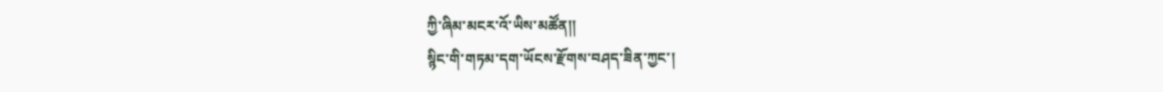ཀྱི་ཞིམ་མངར་འོ་ཡིས་མཚོན།།
སྙིང་གི་གཏམ་དག་ཡོངས་རྫོགས་བཤད་ཟིན་ཀྱང་།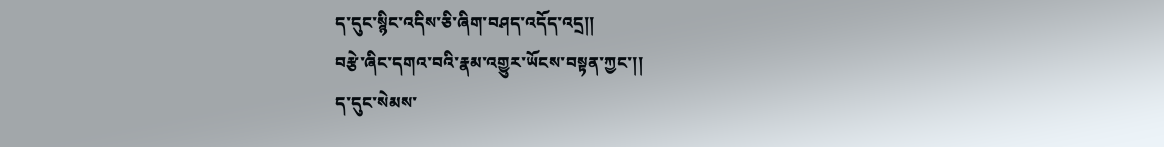ད་དུང་སྙིང་འདིས་ཅི་ཞིག་བཤད་འདོད་འདྲ།།
བརྩེ་ཞིང་དགའ་བའི་རྣམ་འགྱུར་ཡོངས་བསྟན་ཀྱང་།།
ད་དུང་སེམས་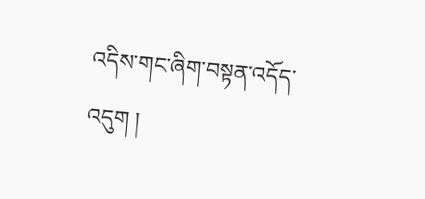འདིས་གང་ཞིག་བསྟན་འདོད་འདུག །